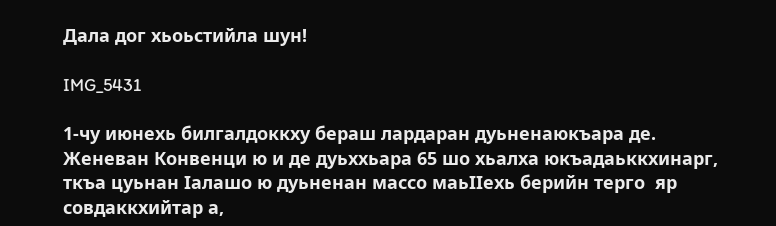Дала дог хьоьстийла шун!

IMG_5431

1-чу июнехь билгалдоккху бераш лардаран дуьненаюкъара де. Женеван Конвенци ю и де дуьххьара 65 шо хьалха юкъадаьккхинарг, ткъа цуьнан Iалашо ю дуьненан массо маьIIехь берийн терго  яр совдаккхийтар а,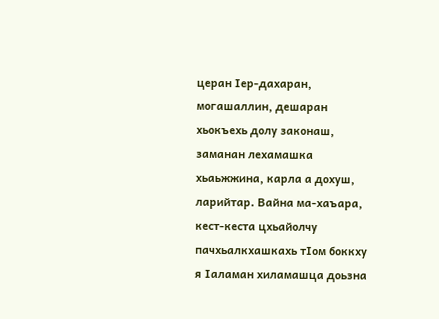церан Iер-дахаран, могашаллин, дешаран хьокъехь долу законаш, заманан лехамашка хьаьжжина, карла а дохуш,  ларийтар. Вайна ма-хаъара, кест-кеста цхьайолчу пачхьалкхашкахь тIом боккху я Iаламан хиламашца доьзна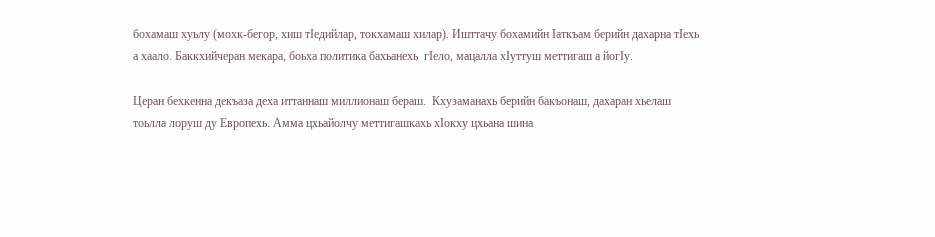бохамаш хуьлу (мохк-бегор, хиш тIедийлар, токхамаш хилар). Ишттачу бохамийн Iаткъам берийн дахарна тIехь а хаало. Баккхийчеран мекара, боьха политика бахьанехь  гIело, мацалла хIуттуш меттигаш а йогIу.

Церан бехкенна декъаза деха иттаннаш миллионаш бераш.  Кхузаманахь берийн бакъонаш, дахаран хьелаш тоьлла лоруш ду Европехь. Амма цхьайолчу меттигашкахь хIокху цхьана шина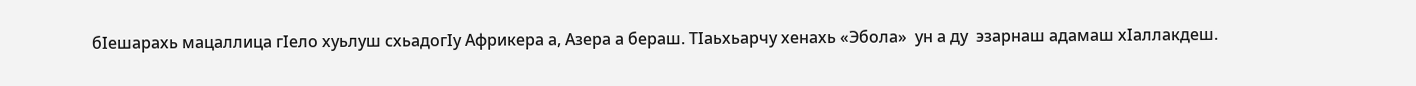бIешарахь мацаллица гIело хуьлуш схьадогIу Африкера а, Азера а бераш. ТIаьхьарчу хенахь «Эбола»  ун а ду  эзарнаш адамаш хIаллакдеш.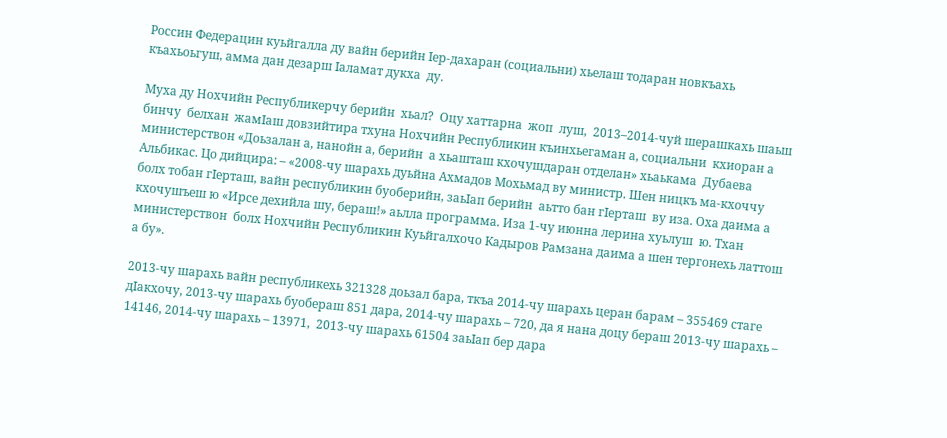Россин Федерацин куьйгалла ду вайн берийн Iер-дахаран (социальни) хьелаш тодаран новкъахь къахьоьгуш, амма дан дезарш Iаламат дукха  ду.

Муха ду Нохчийн Республикерчу берийн  хьал?  Оцу хаттарна  жоп  луш,  2013–2014-чуй шерашкахь шаьш бинчу  белхан  жамIаш довзийтира тхуна Нохчийн Республикин къинхьегаман а, социальни  кхиоран а министерствон «Доьзалан а, нанойн а, берийн  а хьашташ кхочушдаран отделан» хьаькама  Дубаева Альбикас. Цо дийцира: – «2008-чу шарахь дуьйна Ахмадов Мохьмад ву министр. Шен ницкъ ма-кхоччу болх тобан гIерташ, вайн республикин буоберийн, заьIап берийн  аьтто бан гIерташ  ву иза. Оха даима а кхочушъеш ю «Ирсе дехийла шу, бераш!» аьлла программа. Иза 1-чу июнна лерина хуьлуш  ю. Тхан министерствон  болх Нохчийн Республикин Куьйгалхочо Кадыров Рамзана даима а шен тергонехь латтош а бу».

2013-чу шарахь вайн республикехь 321328 доьзал бара, ткъа 2014-чу шарахь церан барам – 355469 стаге дIакхочу, 2013-чу шарахь буобераш 851 дара, 2014-чу шарахь – 720, да я нана доцу бераш 2013-чу шарахь –  14146, 2014-чу шарахь – 13971,  2013-чу шарахь 61504 заьIап бер дара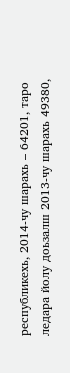республикехь, 2014-чу шарахь – 64201, таро ледара йолу доьзалш 2013-чу шарахь 49380,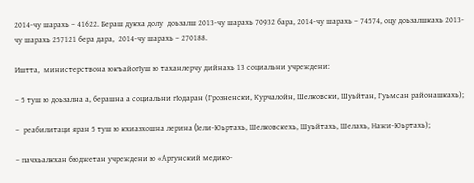2014-чу шарахь – 41622. Бераш дукха долу  доьзалш 2013-чу шарахь 70932 бара, 2014-чу шарахь – 74574, оцу доьзалшкахь 2013-чу шарахь 257121 бера дара,  2014-чу шарахь – 270188.

Иштта,  министерствона юкъайогIуш ю таханлерчу дийнахь 13 социальни учреждени:

– 5 туш ю доьзална а, берашна а социальни гIодаран (Грозненски, Курчалойн, Шелковски, Шуьйтан, Гуьмсан районашкахь);

–  реабилитаци яран 5 туш ю кхиазхошна лерина (Iели-Юьртахь, Шелковскехь, Шуьйтахь, Шелахь, Нажи-Юьртахь);

– пачхьалкхан бюджетан учреждени ю «Аргунский медико-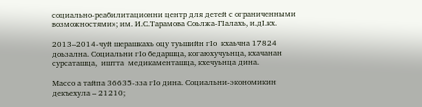социально-реабилитационни центр для детей с ограниченными возможностями»; им. И.С.Тарамова Соьлжа-ГIалахь, и.дI.кх.

2013–2014-чуй шерашкахь оцу туьшийн гIо  кхаьчна 17824 доьзална. Социальни гIо бедаршца, когаюхучуьнца, кхачанан сурсаташца,  иштта  медикаменташца, кхечуьнца дина.

Массо а тайпа 36635-зза гIо дина. Социальни-экономикин декъехула – 21210;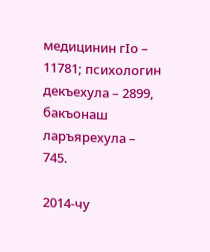медицинин гIо – 11781; психологин декъехула – 2899, бакъонаш ларъярехула – 745.

2014-чу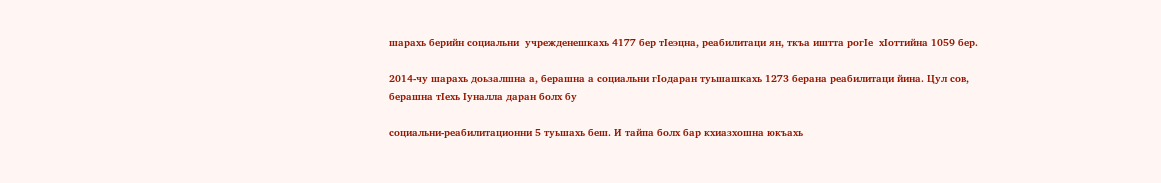шарахь берийн социальни  учрежденешкахь 4177 бер тIеэцна, реабилитаци ян, ткъа иштта рогIе  хIоттийна 1059 бер.

2014-чу шарахь доьзалшна а, берашна а социальни гIодаран туьшашкахь 1273 берана реабилитаци йина. Цул сов, берашна тIехь Iуналла даран болх бу

социальни-реабилитационни 5 туьшахь беш. И тайпа болх бар кхиазхошна юкъахь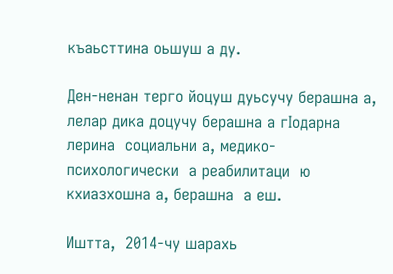къаьсттина оьшуш а ду.

Ден-ненан терго йоцуш дуьсучу берашна а, лелар дика доцучу берашна а гIодарна  лерина  социальни а, медико-психологически  а реабилитаци  ю кхиазхошна а, берашна  а еш.

Иштта,  2014-чу шарахь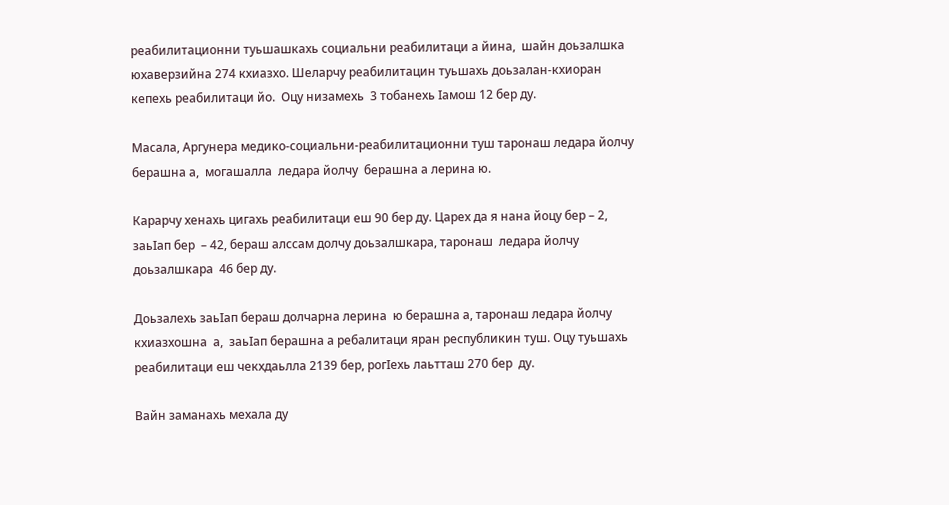реабилитационни туьшашкахь социальни реабилитаци а йина,  шайн доьзалшка юхаверзийна 274 кхиазхо. Шеларчу реабилитацин туьшахь доьзалан-кхиоран  кепехь реабилитаци йо.  Оцу низамехь  3 тобанехь Iамош 12 бер ду.

Масала, Аргунера медико-социальни-реабилитационни туш таронаш ледара йолчу берашна а,  могашалла  ледара йолчу  берашна а лерина ю.

Карарчу хенахь цигахь реабилитаци еш 90 бер ду. Царех да я нана йоцу бер – 2, заьIап бер  – 42, бераш алссам долчу доьзалшкара, таронаш  ледара йолчу доьзалшкара  46 бер ду.

Доьзалехь заьIап бераш долчарна лерина  ю берашна а, таронаш ледара йолчу кхиазхошна  а,  заьIап берашна а ребалитаци яран республикин туш. Оцу туьшахь реабилитаци еш чекхдаьлла 2139 бер, рогIехь лаьтташ 270 бер  ду.

Вайн заманахь мехала ду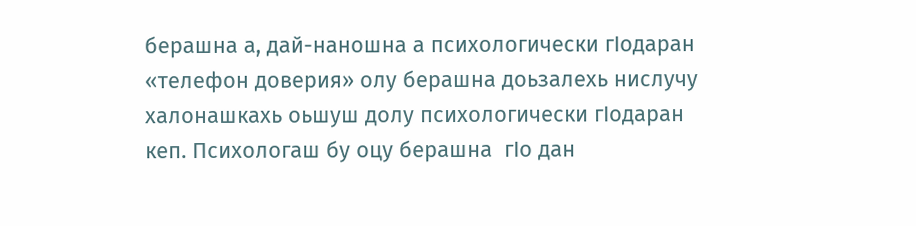берашна а, дай-наношна а психологически гIодаран «телефон доверия» олу берашна доьзалехь нислучу   халонашкахь оьшуш долу психологически гIодаран кеп. Психологаш бу оцу берашна  гIо дан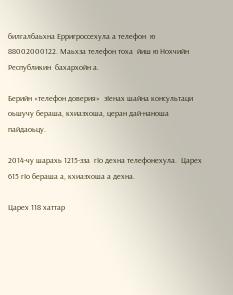билгалбаьхна Ерригроссехула а телефон  ю 88002000122. Маьхза телефон тоха  йиш ю Нохчийн Республикин  бахархойн а.

Берийн «телефон доверия»  зIенах шайна консультаци оьшучу бераша, кхиазхоша, церан дай-наноша пайдаоьцу.

2014-чу шарахь 1215-зза  гIо дехна телефонехула.  Царех  615 гIо бераша а, кхиазхоша а дехна.

Царех 118 хаттар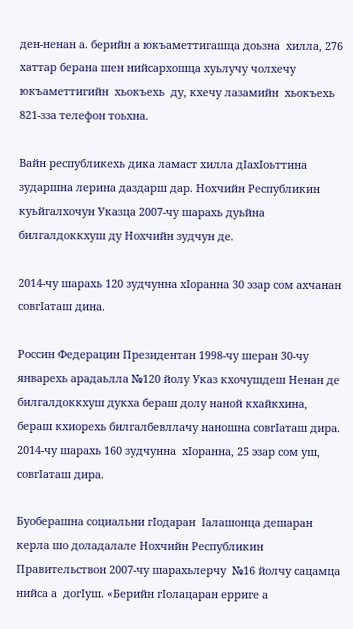ден-ненан а. берийн а юкъаметтигашца доьзна  хилла, 276 хаттар берана шен нийсархошца хуьлучу чолхечу  юкъаметтигийн  хьокъехь  ду, кхечу лазамийн  хьокъехь  821-зза телефон тоьхна.

Вайн республикехь дика ламаст хилла дIахIоьттина зударшна лерина даздарш дар. Нохчийн Республикин куьйгалхочун Указца 2007-чу шарахь дуьйна билгалдоккхуш ду Нохчийн зудчун де.

2014-чу шарахь 120 зудчунна хIоранна 30 эзар сом ахчанан совгIаташ дина.

Россин Федерацин Президентан 1998-чу шеран 30-чу январехь арадаьлла №120 йолу Указ кхочушдеш Ненан де билгалдоккхуш дукха бераш долу наной кхайкхина, бераш кхиорехь билгалбевллачу наношна совгIаташ дира. 2014-чу шарахь 160 зудчунна  хIоранна, 25 эзар сом уш,  совгIаташ дира.

Буоберашна социальни гIодаран  Iалашонца дешаран керла шо доладалале Нохчийн Республикин Правительствон 2007-чу шарахьлерчу  №16 йолчу сацамца нийса а  догIуш. «Берийн гIолацаран ерриге а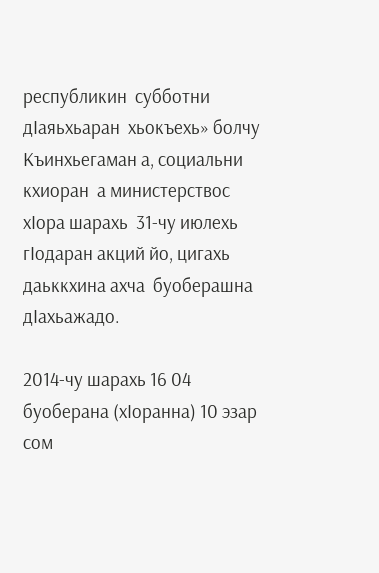республикин  субботни дIаяьхьаран  хьокъехь» болчу   Къинхьегаман а, социальни  кхиоран  а министерствос хIора шарахь  31-чу июлехь гIодаран акций йо, цигахь даьккхина ахча  буоберашна дIахьажадо.

2014-чу шарахь 16 04 буоберана (хIоранна) 10 эзар сом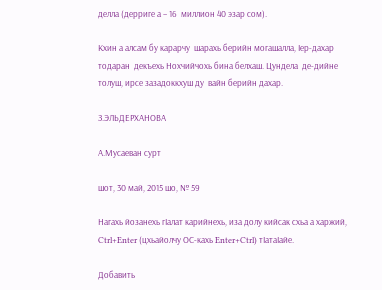делла (дерриге а – 16  миллион 40 эзар сом).

Кхин а алсам бу карарчу  шарахь берийн могашалла, Iер-дахар тодаран  декъехь Нохчийчохь бина белхаш. Цундела  де-дийне  толуш, ирсе зазадоккхуш ду  вайн берийн дахар.

З.ЭЛЬДЕРХАНОВА

А.Мусаеван сурт

шот, 30 май, 2015 шо, № 59

Нагахь йозанехь гIалат карийнехь, иза долу кийсак схьа а харжий, Ctrl+Enter (цхьайолчу ОС-кахь Enter+Ctrl) тIатаIайе.

Добавить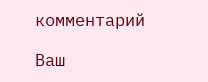комментарий

Ваш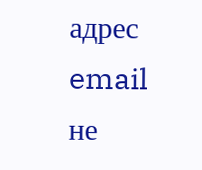адрес email не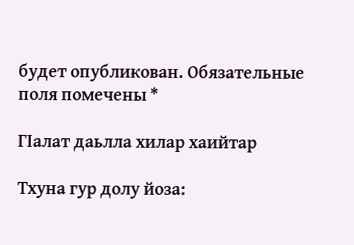будет опубликован. Обязательные поля помечены *

ГIалат даьлла хилар хаийтар

Тхуна гур долу йоза: